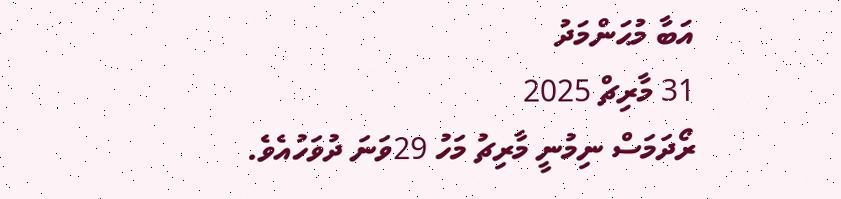އަބާ މުޙަންމަދު
31 މާރިޗް 2025
ރޯދަމަސް ނިމުނީ މާރިޗު މަހު 29ވަނަ ދުވަހުއެވެ.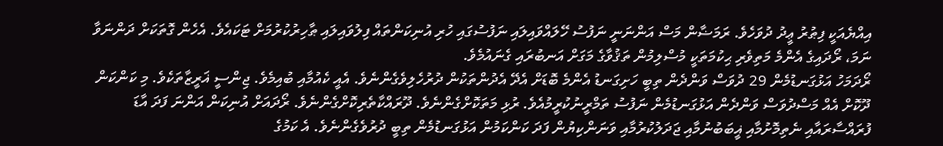އިއްޔެއަކީ ފިޠުރު ޢީދު ދުވަހެވެ. ރަމަޟާން މަސް އަންނަނީ ނަފުސު ހޭލައްވައިލައި ނަފުސުގައި ހުރި އުނިކަންތައް ފިލުވައިލައި ޠާހިރުކުރުމަށް ޓަކައެވެ. އެހެން ގޮތަކަށް ދަންނަވާ ނަމަ، ރޯދައިގެ އެންމެ މަތިވެރި ޙިކުމަތަކީ މުސްލިމުން ތަޤުވާގެ މަގަށް އަނބުރައި ގެނައުމެވެ.
ރޯދަމަހު އަޅުގަނޑުމެން 29 ދުވަސް ވަންދެން ތިބީ ހަށިގަނޑު އެންމެ ބޮޑަށް އެދޭ އެދުންތަކުން ދުރުހެލިވެގެންނެވެ. އެއީ ކެއުމާއި ބުއިމެވެ. ޖިންސީ ޣަރީޒާތަކެވެ. މި ކަންކަން ދޫކޮށް އެއް މަސްދުވަސް ވަންދެން އަޅުގަނޑުމެން ނަފުސު ތަމްރީނުކުރީމުއެވެ. ރުޅި މަތަކޮށްގެންނެވެ. ދޫރައްކާތެރިކޮށްގެންނެވެ. ރޯދައަށް އުނިކަން އަންނަ ފަދަ އާޑަ ފުރައްސާރައާއި ނެތިމޮށުމާއި ޣީބަބުނުމާއި ޖަދަލުކުރުމާއި ވަނަންކިޔުން ފަދަ ކަންކަމުން އަޅުގަނޑުމެން ތިބީ ދުރުވެގެންނެވެ. އެ ކަމުގެ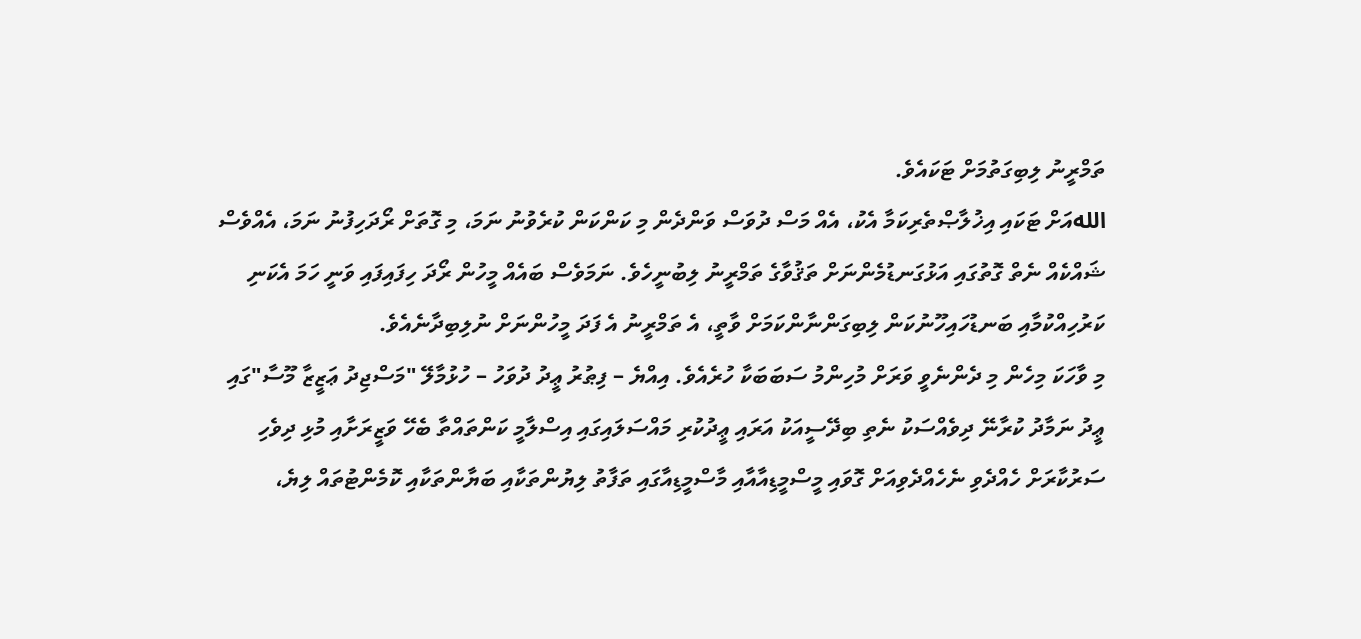ތަމްރީނު ލިބިގަތުމަށް ޓަކައެވެ.
اللهއަށް ޓަކައި އިޚުލާޞްތެރިކަމާ އެކު، އެއް މަސް ދުވަސް ވަންދެން މި ކަންކަން ކުރެވުނު ނަމަ، މި ގޮތަށް ރޯދަހިފުނު ނަމަ، އެއްވެސް ޝައްކެއް ނެތް ގޮތުގައި އަޅުގަނޑުމެންނަށް ތަޤުވާގެ ތަމްރީނު ލިބުނީހެވެ. ނަމަވެސް ބައެއް މީހުން ރޯދަ ހިފައިފައި ވަނީ ހަމަ އެކަނި ކަރުހިއްކުމާއި ބަނޑުހައިހޫނުކަން ލިބިގަންނާންކަމަށް ވާތީ، އެ ތަމްރީނު އެ ފަދަ މީހުންނަށް ނުލިބިދާނެއެވެ.
މި ވާހަކަ މިހެން މި ދެންނެވީ ވަރަށް މުހިންމު ސަބަބަކާ ހުރެއެވެ. އިއްޔެ – ފިޠުރު ޢީދު ދުވަހު – ހުޅުމާލޭ "މަސްޖިދު ޢަޒީޒާ މޫސާ"ގައި ޢީދު ނަމާދު ކުރާނޭ ދިވެއްސަކު ނެތި ބިދޭސީއަކު އަރައި ޢީދުކުރި މައްސަލައިގައި އިސްލާމީ ކަންތައްތާ ބެހޭ ވަޒީރަށާއި މުޅި ދިވެހި ސަރުކާރަށް ހެއްދެވި ނެހެއްދެވިއަށް ގޮވައި މީސްމީޑިއާއާއި މާސްމީޑިއާގައި ތަފާތު ލިޔުންތަކާއި ބަޔާންތަކާއި ކޮމެންޓުތައް ލިޔެ،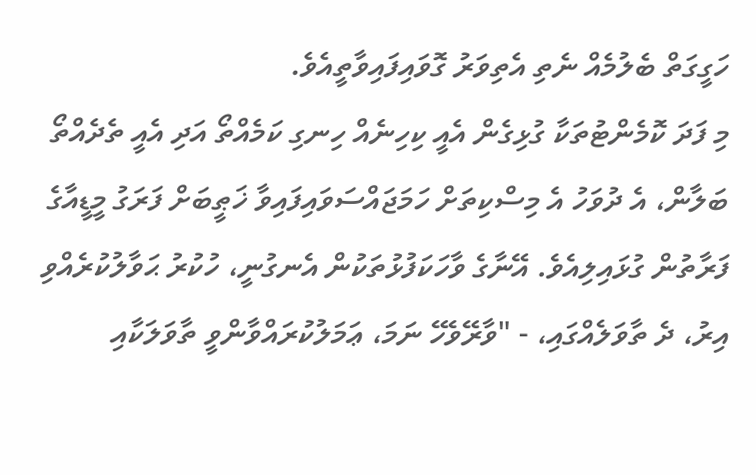ހަގީގަތް ބެލުމެއް ނެތި އެތިވަރު ގޮވައިފައިވާތީއެވެ.
މި ފަދަ ކޮމެންޓުތަކާ ގުޅިގެން އެއީ ކިހިނެއް ހިނގި ކަމެއްތޯ އަދި އެއީ ތެދެއްތޯ ބަލާން، އެ ދުވަހު އެ މިސްކިތަށް ހަމަޖައްސަވައިފައިވާ ޚަޠީބަށް ފަރަގު މީޑީއާގެ ފަރާތުން ގުޅައިލިއެވެ. އޭނާގެ ވާހަކަފުޅުތަކުން އެނގުނީ، ހުކުރު ޙަވާލުކުރެއްވި އިރު، ދެ ތާވަލެއްގައި، - "ވާރޭވެހޭ ނަމަ، ޢަމަލުކުރައްވާންވީ ތާވަލަކާއި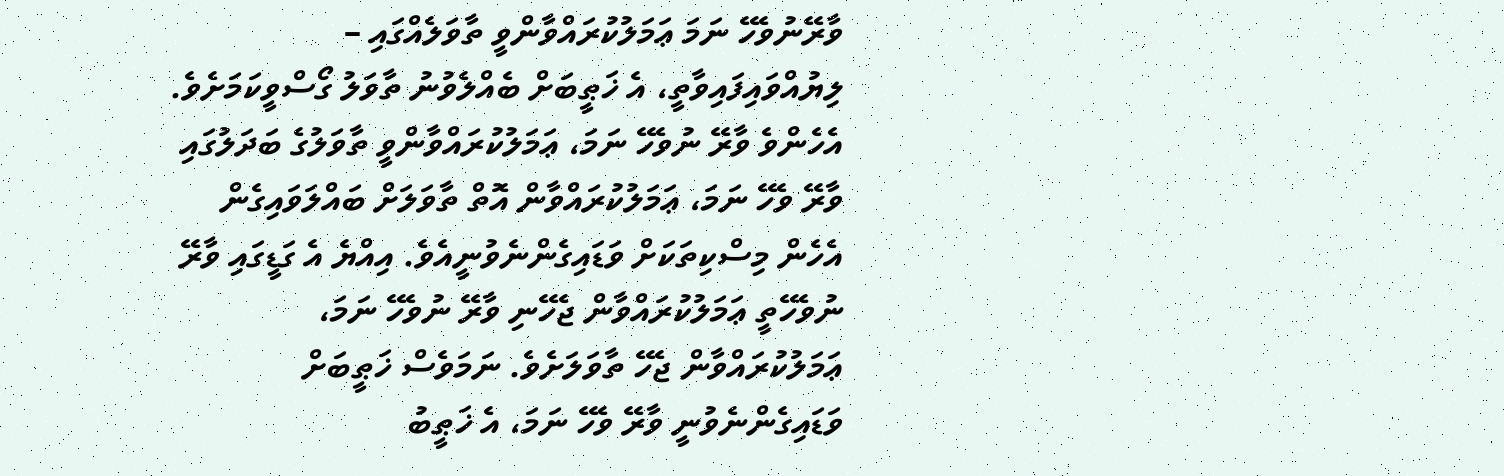ވާރޭނުވެހޭ ނަމަ ޢަމަލުކުރައްވާންވީ ތާވަލެއްގައި – ލިޔުއްވައިފައިވާތީ، އެ ޚަޠީބަށް ބެއްލެވުނު ތާވަލު ގޯސްވީކަމަށެވެ. އެހެންވެ ވާރޭ ނުވެހޭ ނަމަ، ޢަމަލުކުރައްވާންވީ ތާވަލުގެ ބަދަލުގައި ވާރޭ ވެހޭ ނަމަ، ޢަމަލުކުރައްވާން އޮތް ތާވަލަށް ބައްލަވައިގެން އެހެން މިސްކިތަކަށް ވަޑައިގެންނެވުނީއެވެ. އިއްޔެ އެ ގަޑީގައި ވާރޭ ނުވެހޭތީ ޢަމަލުކުރައްވާން ޖެހޭނި ވާރޭ ނުވެހޭ ނަމަ، ޢަމަލުކުރައްވާން ޖެހޭ ތާވަލަށެވެ. ނަމަވެސް ޚަޠީބަށް ވަޑައިގެންނެވުނީ ވާރޭ ވެހޭ ނަމަ، އެ ޚަޠީބު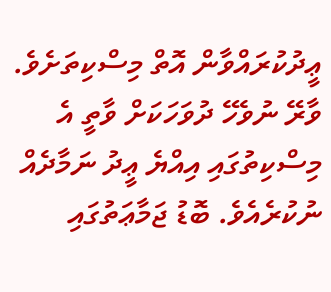ޢީދުކުރައްވާން އޮތް މިސްކިތަށެވެ. ވާރޭ ނުވެހޭ ދުވަހަކަށް ވާތީ އެ މިސްކިތުގައި އިއްޔެ ޢީދު ނަމާދެއް ނުކުރެއެވެ. ބޮޑު ޖަމާޢަތުގައި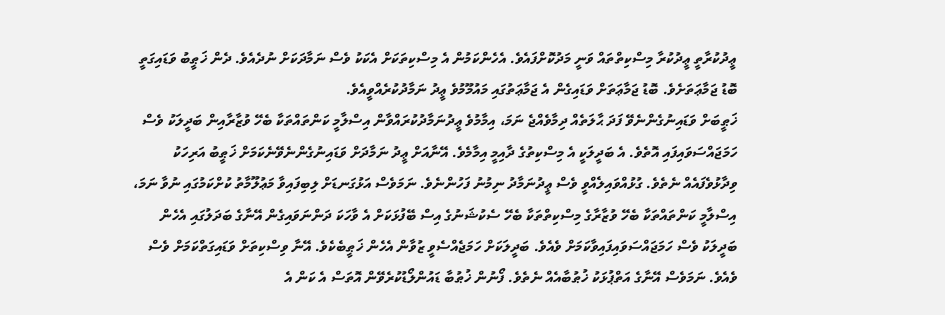ޢީދުކުރާތީ ޢީދުކުރާ މިސްކިތްތައް ވަނީ މަދުކޮށްފައެވެ. އެހެންކަމުން އެ މިސްކިތަކަށް އެކަކު ވެސް ނަމާދަކަށް ނުދެއެވެ. ދެން ޚަޠީބު ވަޑައިގަތީ ބޮޑު ޖަމާޢަތަށެވެ. ބޮޑު ޖަމާޢަތަށް ވަޑައިގެން އެ ޖަމާޢަތުގައި މައުމޫމުވެ ޢީދު ނަމާދުކުރެއްވީއެވެ.
ޚަޠީބަށް ވަޑައިނުގެންނެވޭ ފަދަ ޙާލަތެއް ދިމާވެއްޖެ ނަމަ، އިމާމުވެ ޢީދުނަމާދުކުރައްވާން އިސްލާމީ ކަންތައްތަކާ ބެހޭ ވުޒާރާއިން ބަދީލަކު ވެސް ހަމަޖައްސަވައިފައި އޮތެވެ. އެ ބަދީލަކީ އެ މިސްކިތުގެ ދާއިމީ އިމާމެވެ. އޭނާއަށް ޢީދު ނަމާދަށް ވަޑައިނުގެންނެވޭނެކަމަށް ޚަޠީބު އަރިހަކު ވިދާޅުވެފައެއް ނެތެވެ. ގުޅުއްވައިލެއްވީ ވެސް ޢީދުނަމާދު ނިމުނު ފަހުންނެވެ. ނަމަވެސް އަޅުގަނޑަށް ލިބިފައިވާ މަޢުލޫމާތު ކުށްކަމުގައި ނުވާ ނަމަ، އިސްލާމީ ކަންތައްތަކާ ބެހޭ ވުޒާރާގެ މިސްކިތްތަކާ ބެހޭ ސެކުޝަނުގެ އިސް ބޭފުޅަކަށް އެ ވާހަކަ ދަންނަވައިގެން އޭނާގެ ބަދަލުގައި އެހެން ބަދީލަކު ވެސް ހަމަޖައްސަވައިފައިވާކަމަށް ވެއެވެ. ބަދީލަކަށް ހަމަޖެއްސެވީ ޒުވާން އެހެން ޚަޠީބެކެވެ. އޭނާ ވިސްކިތަށް ވަޑައިގަތްކަމަށް ވެސް ވެއެވެ. ނަމަވެސް އޭނާގެ އަތްޕުޅަކު ޚުޠުބާއެއް ނެތެވެ. ފޯނުން ޚުޠުބާ ޑައުންލޯޑުކުރެވޭން އޮތަސް އެ ކަން އެ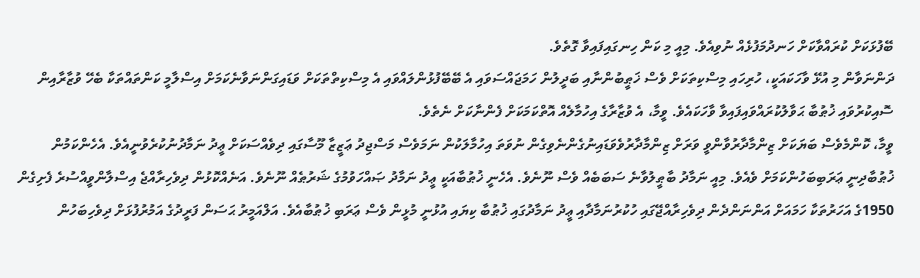ބޭފުޅަކަށް ކުރައްވާކަށް ހަނދުމަފުޅެއް ނުވިއެވެ. މިއީ މި ކަން ހިނގައިފައިވާ ގޮތެވެ.
ދަންނަވާން މި އުޅޭ ވާހަކައަކީ، ހުރިހައި މިސްކިތަކަށް ވެސް ޚަޠީބުންނާއި ބަދީލުން ހަމަޖައްސަވައި އެ ބޭބޭފުޅުންލައްވައި އެ މިސްކިތްތަކަށް ވަޑައިގަންނަވާނެކަމަށް އިސްލާމީ ކަންތައްތަކާ ބެހޭ ވުޒާރާއިން ސޮއިކުރުވައި ޚުޠުބާ ޙަވާލުކުރައްވައިފައިވާ ވާހަކައެވެ. ވީމާ، އެ ވުޒާރާގެ އިހުމާލެއް އޮތްކަމަކަށް ފެންނާކަށް ނެތެވެ.
ވީމާ، ކޮންމެވެސް ބަޔަކަށް ޒިންމާދާރުވާންވީ ވަރަށް ޒިންމާދާރުވެވަޑައިނުގެންނެވިގެން ނުވަތަ އިހުމާލަކުން ނަމަވެސް މަސްޖިދު ޢަޒީޒާ މޫސާގައި ދިވެއްސަކަށް ޢީދު ނަމާދުނުކުރެވުނީއެވެ. އެހެންކަމުން ޚުޠުބާދިނީ ޢަރަބިބަހުންކަމަށް ވެއެވެ. މިއީ ނަމާދު ބާޠީލުވާނެ ސަބަބެއް ވެސް ނޫނެވެ. އެހެނީ ޚުޠުބާއަކީ ޢީދު ނަމާދު ޞައްހަވުމުގެ ޝަރުޠެއް ނޫނެވެ. އަނެއްކޮޅުން ދިވެހިރާއްޖެ އިސްލާންވީއްސުރެ ފެށިގެން 1950ގެ އަހަރުތަކާ ހަމައަށް އަންނަންދެން ދިވެހިރާއްޖޭގައި ހުކުރުނަމާދާއި ޢީދު ނަމާދުގައި ޚުޠުބާ ކިޔައި އުޅުނީ މުޅީން ވެސް ޢަރަބި ޚުޠުބާއެވެ. އަލްއަމީރު ޙަސަން ފަރީދުގެ އަމުރުފުޅަށް ދިވެހިބަހުން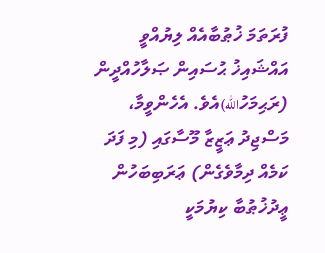ފުރަތަމަ ޚުޠުބާއެއް ލިޔުއްވީ އައްޝައިޚު ޙުސައިން ޞަލާހުއްދީން (ރަޙިމަހުالله)އެވެ. އެހެންވީމާ، މަސްޖިދު ޢަޒީޒާ މޫސާގައި (މި ފަދަ ކަމެއް ދިމާވެގެން) ޢަރަބިބަހުން ޢީދުޚުޠުބާ ކިޔުމަކީ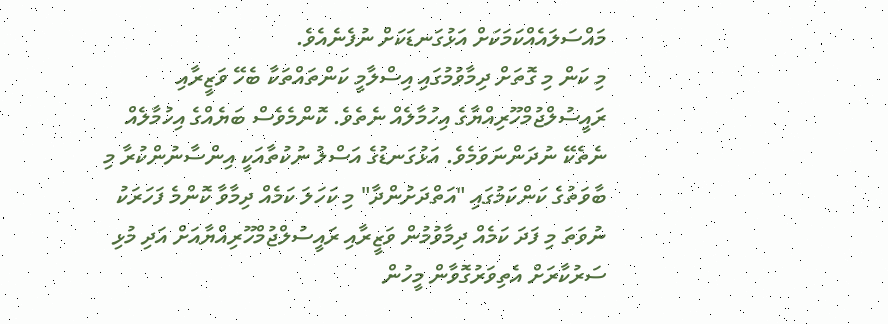މައްސަލައެއްކަމަކަށް އަޅުގަނޑަކަށް ނުފެނެއެވެ.
މި ކަން މި ގޮތަށް ދިމާވުމުގައި އިސްލާމީ ކަންތައްތަކާ ބެހޭ ވަޒީރާއި ރައީސުލްޖުމްހޫރިއްޔާގެ އިހުމާލެއް ނެތެވެ. ކޮންމެވެސް ބަޔެއްގެ އިހުމާލެއް ނެތެކޭ ނުދަންނަވަމެވެ. އަޅުގަނޑުގެ އަސްލު ނުކުތާއަކީ އިންސާނުންކުރާ މި ބާވަތުގެ ކަންކަމުގައި "އަތްދަށުންދާ" މި ކަހަލަ ކަމެއް ދިމާވާ ކޮންމެ ފަހަރަކު ނުވަތަ މި ފަދަ ކަމެއް ދިމާވުމުން ވަޒީރާއި ރައީސުލްޖުމްހޫރިއްޔާއަށް އަދި މުޅި ސަރުކާރަށް އެތިވަރުގޮވާން މީހުން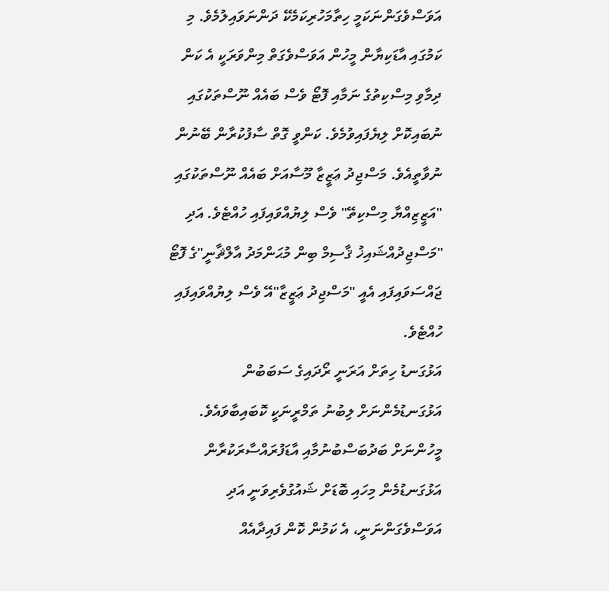އަވަސްވެގަންނަކަމީ ހިތާމަހުރިކަމެކޭ ދަންނަވައިލުމެވެ. މި ކަމުގައި އާޑަކިޔާން މީހުން އަވަސްވެގަތް މިންވަރަކީ އެ ކަން ދިމާވި މިސްކިތުގެ ނަމާއި ފޮޓޯ ވެސް ބައެއް ނޫސްތަކުގައި ނުބައިކޮށް ލިޔެފައިވުމެވެ. ކަންވީ ގޮތް ސާފުކުރާން ބޭނުން ނުވާތީއެވެ. މަސްޖިދު ޢަޒީޒާ މޫސާއަށް ބައެއް ނޫސްތަކުގައި "އަޒީޒިއްޔާ މިސްކިތޭ" ވެސް ލިޔުއްވައިފައި ހުއްޓެވެ. އަދި "މަސްޖިދުއްޝައިޚު ޤާސިމް ބިން މުޙަންމަދު އާލްޘާނީ"ގެ ފޮޓޯ ޖައްސަވައިފައި އެއީ "މަސްޖިދު ޢަޒީޒާ"އޭ ވެސް ލިޔުއްވައިފައި ހުއްޓެވެ.
އަޅުގަނޑު ހިތަށް އަރަނީ ރޯދައިގެ ސަބަބުން އަޅުގަނޑުމެންނަށް ލިބުނު ތަމްރީނަކީ ކޮބައިބާވައެވެ. މީހުންނަށް ބަދުބަސްބުނުމާއި އާޑަފުރައްސާރަކުރާން އަޅުގަނޑުމެން މިހައި ބޮޑަށް ޝައުގުވެރިވަނީ އަދި އަވަސްވެގަންނަނީ، އެ ކަމުން ކޮން ފައިދާއެއް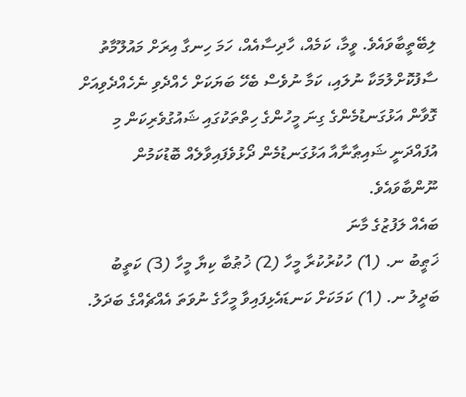ލިބޭތީބާވައެވެ. ވީމާ، ކަމެއް، ހާދިސާއެއް، ހަމަ ހިނގާ އިރަށް މައުލޫމާތު ސާފުކޮށްލުމަކާ ނުލައި، ކަމާ ނުވެސް ބެހޭ ބަޔަކަށް ހެއްދެވި ނެހެއްދެވިއަށް ގޮވާން އަޅުގަނޑުމެންގެ ގިނަ މީހުންގެ ހިތްތަކުގައި ޝައުގުވެރިކަން މި އުފައްދަނީ ޝައިޠާނާއާ އަޅުގަނޑުމެން ދޯޅުވެފައިވާލެއް ބޮޑުކަމުން ނޫންބާވައެވެ.
ބައެއް ލަފުޒުގެ މާނަ
ޚަޠީބު ނ. (1) ހުކުރުކުރާ މީހާ (2) ޚުޠުބާ ކިޔާ މީހާ (3) ކަތީބު
ބަދީލު ނ. (1) ކަމަކަށް ކަނޑައެޅިފައިވާ މީހާގެ ނުވަތަ އެއްޗެއްގެ ބަދަލު.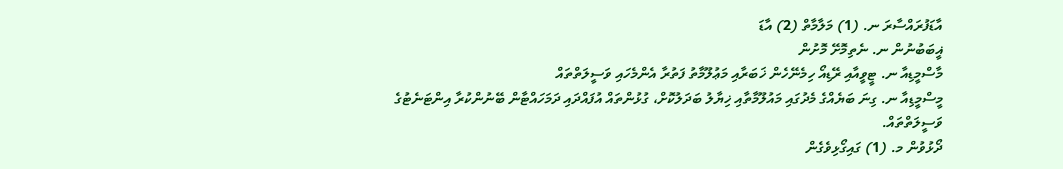އާޑަފުރައްސާރަ ނ. (1) މަލާމާތް (2) އާޑަ
ޣީބަބުނުން ނ. ނެތިމޮށޭ މޮށުން
މާސްމީޑިއާ ނ. ޓީވީއާއި ރޭޑިއޯ ހިމެނޭހެން ޚަބަރާއި މަޢުލޫމާތު ފަތުރާ އެންމެހައި ވަސީލަތްތައް
މީސްމީޑިއާ ނ. ގިނަ ބަޔެއްގެ މެދުގައި މައުލޫމާތާއި ޚިޔާލު ބަދަލުކޮށް، ގުޅުންތައް އުފައްދައި ދަމަހައްޓާން ބޭނުންކުރާ އިންޓަނެޓުގެ ވަސީލަތްތައް.
ދޯޅުވުން މ. (1) ގައިގޯޅިވެގެން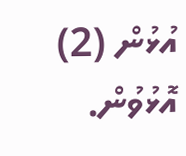އުޅުން (2) އޮޅުވުން.